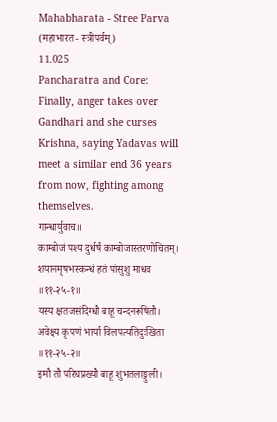Mahabharata - Stree Parva (महाभारत - स्त्रीपर्वम्)
11.025
Pancharatra and Core: Finally, anger takes over Gandhari and she curses Krishna, saying Yadavas will meet a similar end 36 years from now, fighting among themselves.
गान्धार्युवाच॥
काम्बोजं पश्य दुर्धर्षं काम्बोजास्तरणोचितम्। शयानमृषभस्कन्धं हतं पांसुशु माधव ॥११-२५-१॥
यस्य क्षतजसंदिग्धौ बाहू चन्दनरूषितौ। अवेक्ष्य कृपणं भार्या विलपत्यतिदुःखिता ॥११-२५-२॥
इमौ तौ परिघप्रख्यौ बाहू शुभतलाङ्गुली।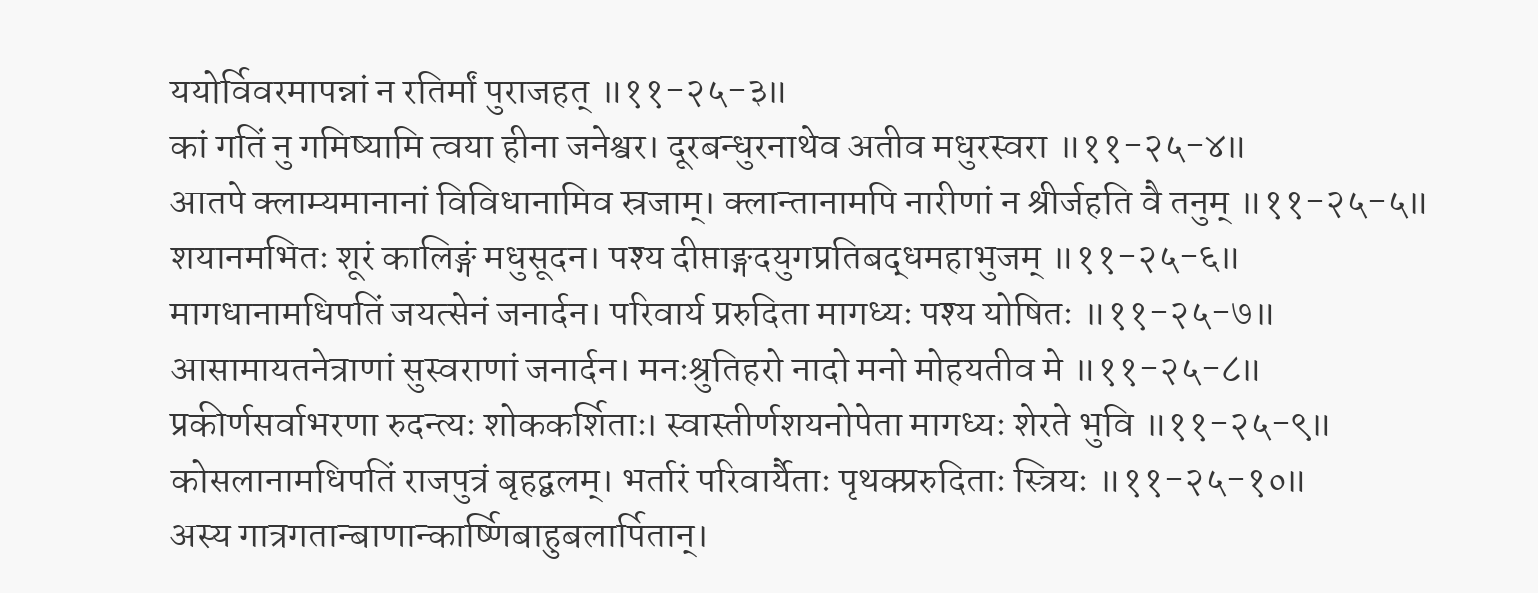ययोर्विवरमापन्नां न रतिर्मां पुराजहत् ॥११-२५-३॥
कां गतिं नु गमिष्यामि त्वया हीना जनेश्वर। दूरबन्धुरनाथेव अतीव मधुरस्वरा ॥११-२५-४॥
आतपे क्लाम्यमानानां विविधानामिव स्रजाम्। क्लान्तानामपि नारीणां न श्रीर्जहति वै तनुम् ॥११-२५-५॥
शयानमभितः शूरं कालिङ्गं मधुसूदन। पश्य दीप्ताङ्गदयुगप्रतिबद्धमहाभुजम् ॥११-२५-६॥
मागधानामधिपतिं जयत्सेनं जनार्दन। परिवार्य प्ररुदिता मागध्यः पश्य योषितः ॥११-२५-७॥
आसामायतनेत्राणां सुस्वराणां जनार्दन। मनःश्रुतिहरो नादो मनो मोहयतीव मे ॥११-२५-८॥
प्रकीर्णसर्वाभरणा रुदन्त्यः शोककर्शिताः। स्वास्तीर्णशयनोपेता मागध्यः शेरते भुवि ॥११-२५-९॥
कोसलानामधिपतिं राजपुत्रं बृहद्बलम्। भर्तारं परिवार्यैताः पृथक्प्ररुदिताः स्त्रियः ॥११-२५-१०॥
अस्य गात्रगतान्बाणान्कार्ष्णिबाहुबलार्पितान्।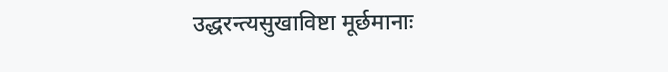उद्धरन्त्यसुखाविष्टा मूर्छमानाः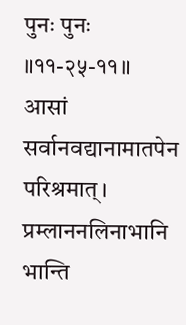पुनः पुनः ॥११-२५-११॥
आसां सर्वानवद्यानामातपेन परिश्रमात्। प्रम्लाननलिनाभानि भान्ति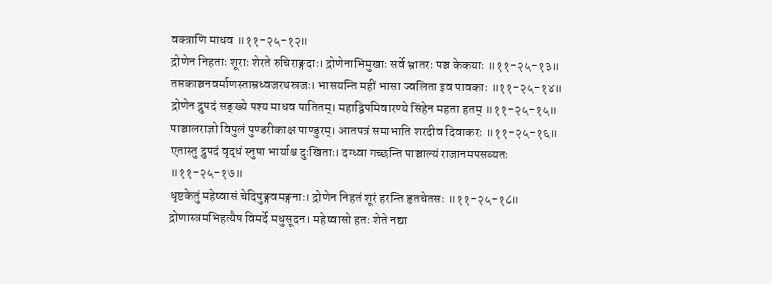वक्त्राणि माधव ॥११-२५-१२॥
द्रोणेन निहताः शूराः शेरते रुचिराङ्गदाः। द्रोणेनाभिमुखाः सर्वे भ्रातरः पञ्च केकयाः ॥११-२५-१३॥
तप्तकाञ्चनवर्माणस्ताम्रध्वजरथस्रजः। भासयन्ति महीं भासा ज्वलिता इव पावकाः ॥११-२५-१४॥
द्रोणेन द्रुपदं सङ्ख्ये पश्य माधव पातितम्। महाद्विपमिवारण्ये सिंहेन महता हतम् ॥११-२५-१५॥
पाञ्चालराज्ञो विपुलं पुण्डरीकाक्ष पाण्डुरम्। आतपत्रं समाभाति शरदीव दिवाकरः ॥११-२५-१६॥
एतास्तु द्रुपदं वृद्धं स्नुषा भार्याश्च दुःखिताः। दग्ध्वा गच्छन्ति पाञ्चाल्यं राजानमपसव्यतः ॥११-२५-१७॥
धृष्टकेतुं महेष्वासं चेदिपुङ्गवमङ्गनाः। द्रोणेन निहतं शूरं हरन्ति हृतचेतसः ॥११-२५-१८॥
द्रोणास्त्रमभिहत्यैष विमर्दे मधुसूदन। महेष्वासो हतः शेते नद्या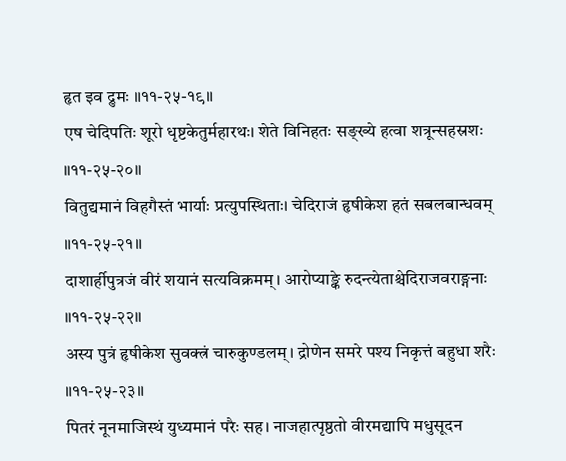हृत इव द्रुमः ॥११-२५-१९॥
एष चेदिपतिः शूरो धृष्टकेतुर्महारथः। शेते विनिहतः सङ्ख्ये हत्वा शत्रून्सहस्रशः ॥११-२५-२०॥
वितुद्यमानं विहगैस्तं भार्याः प्रत्युपस्थिताः। चेदिराजं हृषीकेश हतं सबलबान्धवम् ॥११-२५-२१॥
दाशार्हीपुत्रजं वीरं शयानं सत्यविक्रमम्। आरोप्याङ्के रुदन्त्येताश्चेदिराजवराङ्गनाः ॥११-२५-२२॥
अस्य पुत्रं हृषीकेश सुवक्त्रं चारुकुण्डलम्। द्रोणेन समरे पश्य निकृत्तं बहुधा शरैः ॥११-२५-२३॥
पितरं नूनमाजिस्थं युध्यमानं परैः सह। नाजहात्पृष्ठतो वीरमद्यापि मधुसूदन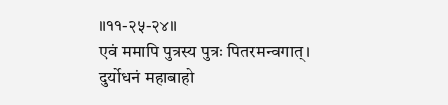॥११-२५-२४॥
एवं ममापि पुत्रस्य पुत्रः पितरमन्वगात्। दुर्योधनं महाबाहो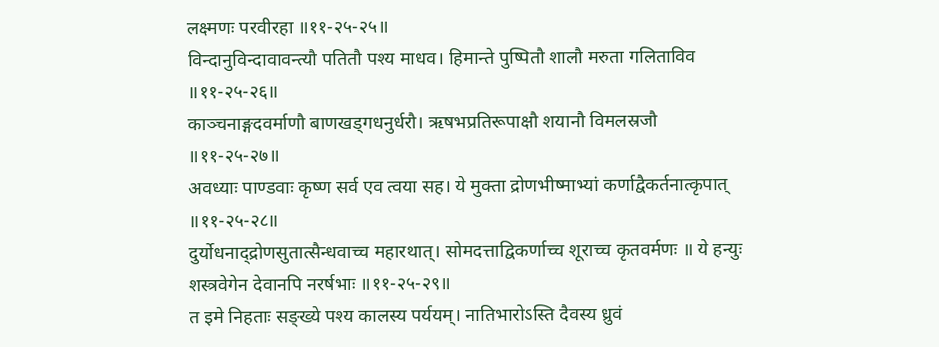लक्ष्मणः परवीरहा ॥११-२५-२५॥
विन्दानुविन्दावावन्त्यौ पतितौ पश्य माधव। हिमान्ते पुष्पितौ शालौ मरुता गलिताविव ॥११-२५-२६॥
काञ्चनाङ्गदवर्माणौ बाणखड्गधनुर्धरौ। ऋषभप्रतिरूपाक्षौ शयानौ विमलस्रजौ ॥११-२५-२७॥
अवध्याः पाण्डवाः कृष्ण सर्व एव त्वया सह। ये मुक्ता द्रोणभीष्माभ्यां कर्णाद्वैकर्तनात्कृपात् ॥११-२५-२८॥
दुर्योधनाद्द्रोणसुतात्सैन्धवाच्च महारथात्। सोमदत्ताद्विकर्णाच्च शूराच्च कृतवर्मणः ॥ ये हन्युः शस्त्रवेगेन देवानपि नरर्षभाः ॥११-२५-२९॥
त इमे निहताः सङ्ख्ये पश्य कालस्य पर्ययम्। नातिभारोऽस्ति दैवस्य ध्रुवं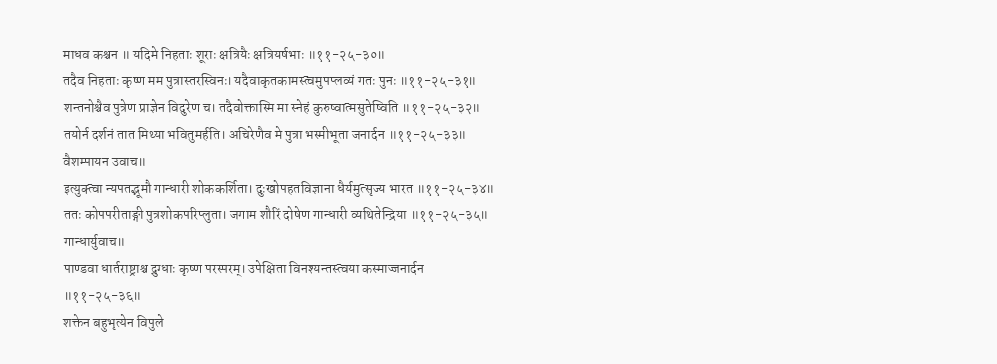माधव कश्चन ॥ यदिमे निहताः शूराः क्षत्रियैः क्षत्रियर्षभाः ॥११-२५-३०॥
तदैव निहताः कृष्ण मम पुत्रास्तरस्विनः। यदैवाकृतकामस्त्वमुपप्लव्यं गतः पुनः ॥११-२५-३१॥
शन्तनोश्चैव पुत्रेण प्राज्ञेन विदुरेण च। तदैवोक्तास्मि मा स्नेहं कुरुष्वात्मसुतेष्विति ॥११-२५-३२॥
तयोर्न दर्शनं तात मिथ्या भवितुमर्हति। अचिरेणैव मे पुत्रा भस्मीभूता जनार्दन ॥११-२५-३३॥
वैशम्पायन उवाच॥
इत्युक्त्वा न्यपतद्भूमौ गान्धारी शोककर्शिता। दुःखोपहतविज्ञाना धैर्यमुत्सृज्य भारत ॥११-२५-३४॥
ततः कोपपरीताङ्गी पुत्रशोकपरिप्लुता। जगाम शौरिं दोषेण गान्धारी व्यथितेन्द्रिया ॥११-२५-३५॥
गान्धार्युवाच॥
पाण्डवा धार्तराष्ट्राश्च द्रुग्धाः कृष्ण परस्परम्। उपेक्षिता विनश्यन्तस्त्वया कस्माज्जनार्दन ॥११-२५-३६॥
शक्तेन बहुभृत्येन विपुले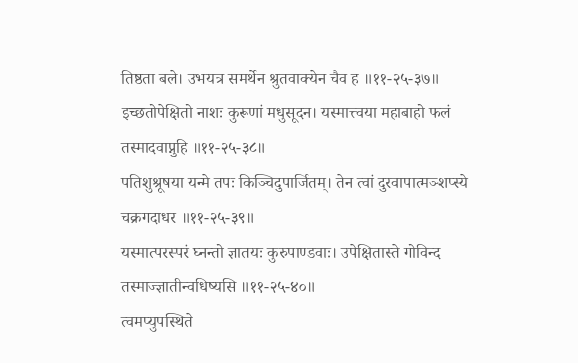तिष्ठता बले। उभयत्र समर्थेन श्रुतवाक्येन चैव ह ॥११-२५-३७॥
इच्छतोपेक्षितो नाशः कुरूणां मधुसूदन। यस्मात्त्वया महाबाहो फलं तस्मादवाप्नुहि ॥११-२५-३८॥
पतिशुश्रूषया यन्मे तपः किञ्चिदुपार्जितम्। तेन त्वां दुरवापात्मञ्शप्स्ये चक्रगदाधर ॥११-२५-३९॥
यस्मात्परस्परं घ्नन्तो ज्ञातयः कुरुपाण्डवाः। उपेक्षितास्ते गोविन्द तस्माज्ज्ञातीन्वधिष्यसि ॥११-२५-४०॥
त्वमप्युपस्थिते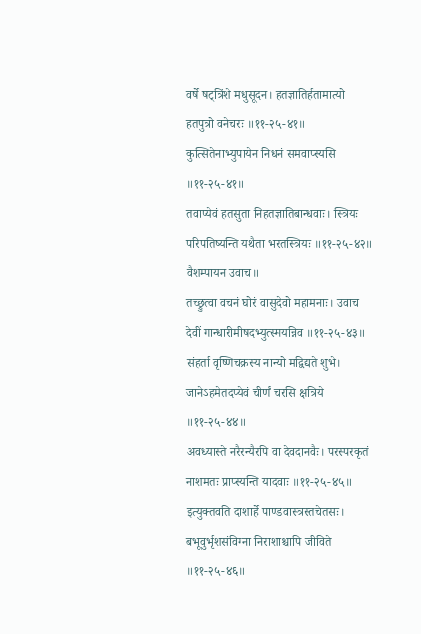वर्षे षट्त्रिंशे मधुसूदन। हतज्ञातिर्हतामात्यो हतपुत्रो वनेचरः ॥११-२५-४१॥
कुत्सितेनाभ्युपायेन निधनं समवाप्स्यसि ॥११-२५-४१॥
तवाप्येवं हतसुता निहतज्ञातिबान्धवाः। स्त्रियः परिपतिष्यन्ति यथैता भरतस्त्रियः ॥११-२५-४२॥
वैशम्पायन उवाच॥
तच्छ्रुत्वा वचनं घोरं वासुदेवो महामनाः। उवाच देवीं गान्धारीमीषदभ्युत्स्मयन्निव ॥११-२५-४३॥
संहर्ता वृष्णिचक्रस्य नान्यो मद्विद्यते शुभे। जानेऽहमेतदप्येवं चीर्णं चरसि क्षत्रिये ॥११-२५-४४॥
अवध्यास्ते नरैरन्यैरपि वा देवदानवैः। परस्परकृतं नाशमतः प्राप्स्यन्ति यादवाः ॥११-२५-४५॥
इत्युक्तवति दाशार्हे पाण्डवास्त्रस्तचेतसः। बभूवुर्भृशसंविग्ना निराशाश्चापि जीविते ॥११-२५-४६॥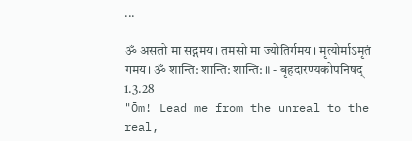...

ॐ असतो मा सद्गमय। तमसो मा ज्योतिर्गमय। मृत्योर्माऽमृतं गमय। ॐ शान्ति: शान्ति: शान्ति: ॥ - बृहदारण्यकोपनिषद् 1.3.28
"Ōm! Lead me from the unreal to the real,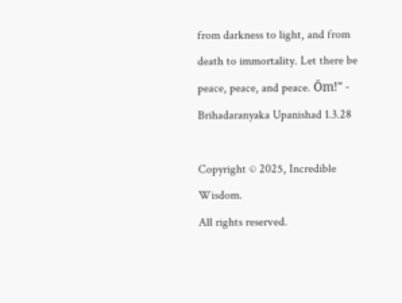from darkness to light, and from death to immortality. Let there be peace, peace, and peace. Ōm!" - Brihadaranyaka Upanishad 1.3.28

Copyright © 2025, Incredible Wisdom.
All rights reserved.